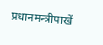प्रधानमन्त्रीपाखें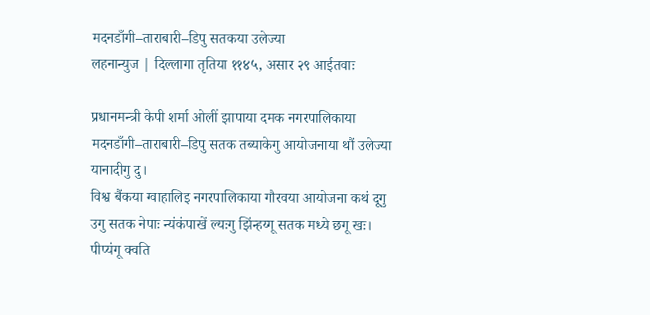मदनडाँगी–ताराबारी–डिपु सतकया उलेज्या
लहनान्युज | दिल्लागा तृतिया ११४५, असार २९ आईतवाः

प्रधानमन्त्री केपी शर्मा ओलीं झापाया दमक नगरपालिकाया मदनडाँगी–ताराबारी–डिपु सतक तब्याकेगु आयोजनाया थौं उलेज्या यानादीगु दु।
विश्व बैंकया ग्वाहालिइ नगरपालिकाया गौरवया आयोजना कथं दूगु उगु सतक नेपाः न्यंकंपाखें ल्यःगु झिंन्हय्गू सतक मध्ये छगू खः। पीप्यंगू क्वति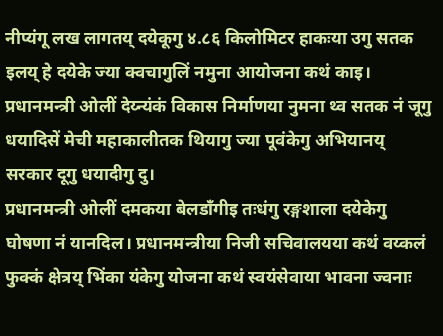नीप्यंगू लख लागतय् दयेकूगु ४.८६ किलोमिटर हाकःया उगु सतक इलय् हे दयेके ज्या क्वचागुलिं नमुना आयोजना कथं काइ। प्रधानमन्त्री ओलीं देय्न्यंकं विकास निर्माणया नुमना थ्व सतक नं जूगु धयादिसें मेची महाकालीतक थियागु ज्या पूवंकेगु अभियानय् सरकार दूगु धयादीगु दु।
प्रधानमन्त्री ओलीं दमकया बेलडाँगीइ तःधंगु रङ्गशाला दयेकेगु घोषणा नं यानदिल। प्रधानमन्त्रीया निजी सचिवालयया कथं वय्कलं फुक्कं क्षेत्रय् भिंका यंकेगु योजना कथं स्वयंसेवाया भावना ज्वनाः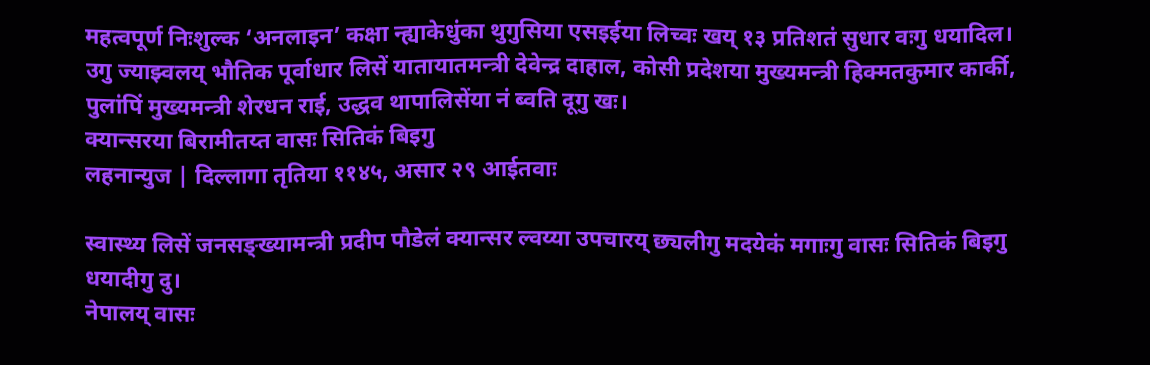महत्वपूर्ण निःशुल्क ‘अनलाइन’ कक्षा न्ह्याकेधुंका थुगुसिया एसइईया लिच्वः खय् १३ प्रतिशतं सुधार वःगु धयादिल।
उगु ज्याझ्वलय् भौतिक पूर्वाधार लिसें यातायातमन्त्री देवेन्द्र दाहाल, कोसी प्रदेशया मुख्यमन्त्री हिक्मतकुमार कार्की, पुलांपिं मुख्यमन्त्री शेरधन राई, उद्धव थापालिसेंया नं ब्वति दूगु खः।
क्यान्सरया बिरामीतय्त वासः सितिकं बिइगु
लहनान्युज | दिल्लागा तृतिया ११४५, असार २९ आईतवाः

स्वास्थ्य लिसें जनसङ्ख्यामन्त्री प्रदीप पौडेलं क्यान्सर ल्वय्या उपचारय् छ्यलीगु मदयेकं मगाःगु वासः सितिकं बिइगु धयादीगु दु।
नेपालय् वासः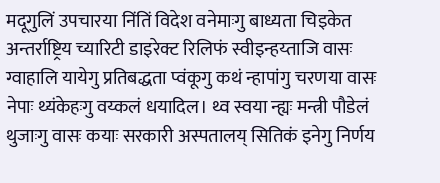मदूगुलिं उपचारया निंतिं विदेश वनेमाःगु बाध्यता चिइकेत अन्तर्राष्ट्रिय च्यारिटी डाइरेक्ट रिलिफं स्वीइन्हय्ताजि वासः ग्वाहालि यायेगु प्रतिबद्धता प्वंकूगु कथं न्हापांगु चरणया वासः नेपाः थ्यंकेहःगु वय्कलं धयादिल। थ्व स्वया न्ह्यः मन्त्री पौडेलं थुजाःगु वासः कयाः सरकारी अस्पतालय् सितिकं इनेगु निर्णय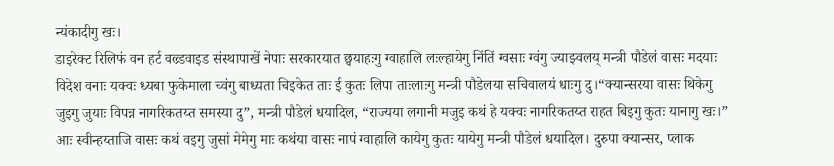न्यंकादीगु खः।
डाइरेक्ट रिलिफं वन हर्ट वल्र्डवाइड संस्थापाखें नेपाः सरकारयात छ्वयाहःगु ग्वाहालि लःल्हायेगु निंतिं ग्वसाः ग्वंगु ज्याझ्वलय् मन्त्री पौडेलं वासः मदयाः विदेश वनाः यक्वः ध्यबा फुकेमाला च्वंगु बाध्यता चिइकेत ताः ई कुतः लिपा ताःलाःगु मन्त्री पौडेलया सचिवालयं धाःगु दु।“क्यान्सरया वासः थिकेगु जुइगु जुयाः विपन्न नागरिकतय्त समस्या दु”, मन्त्री पौडेलं धयादिल, “राज्यया लगानी मजुइ कथं हे यक्वः नागरिकतय्त राहत बिइगु कुतः यानागु खः।”
आः स्वीन्हय्ताजि वासः कथं वइगु जुसां मेमेगु माः कथंया वासः नापं ग्वाहालि कायेगु कुतः यायेगु मन्त्री पौडेलं धयादिल। दुरुपा क्यान्सर, प्लाक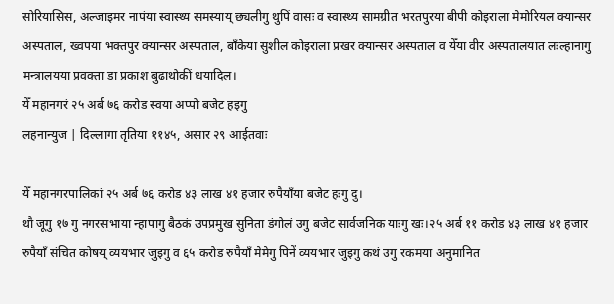सोरियासिस, अल्जाइमर नापंया स्वास्थ्य समस्याय् छ्यलीगु थुपिं वासः व स्वास्थ्य सामग्रीत भरतपुरया बीपी कोइराला मेमोरियल क्यान्सर अस्पताल, ख्वपया भक्तपुर क्यान्सर अस्पताल, बाँकेया सुशील कोइराला प्रखर क्यान्सर अस्पताल व येँया वीर अस्पतालयात लःल्हानागु मन्त्रालयया प्रवक्ता डा प्रकाश बुढाथोकीं धयादिल।
येँ महानगरं २५ अर्ब ७६ करोड स्वया अप्पो बजेट हइगु
लहनान्युज | दिल्लागा तृतिया ११४५, असार २९ आईतवाः

येँ महानगरपालिकां २५ अर्ब ७६ करोड ४३ लाख ४१ हजार रुपैयाँया बजेट हःगु दु।
थौ जूगु १७ गु नगरसभाया न्हापागु बैठकं उपप्रमुख सुनिता डंगोलं उगु बजेट सार्वजनिक याःगु खः।२५ अर्ब ११ करोड ४३ लाख ४१ हजार रुपैयाँ संचित कोषय् व्ययभार जुइगु व ६५ करोड रुपैयाँ मेमेगु पिनें व्ययभार जुइगु कथं उगु रकमया अनुमानित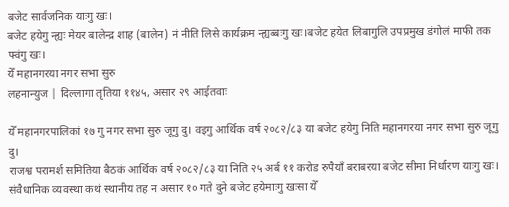बजेट सार्वजनिक याःगु खः।
बजेट हयेगु न्ह्यः मेयर बालेन्द्र शाह (बालेन) नं नीति लिसे कार्यक्रम न्ह्यब्बःगु खः।बजेट हयेत लिबागुलि उपप्रमुख डंगोलं माफी तक फ्वंगु खः।
येँ महानगरया नगर सभा सुरु
लहनान्युज | दिल्लागा तृतिया ११४५, असार २९ आईतवाः

येँ महानगरपालिकां १७ गु नगर सभा सुरु जूगु दु। वइगु आर्थिक वर्ष २०८२/८३ या बजेट हयेगु निति महानगरया नगर सभा सुरु जूगु दु।
राजश्व परामर्श समितिया बैठकं आर्थिक वर्ष २०८२/८३ या निति २५ अर्ब ११ करोड रुपैयाँ बराबरया बजेट सीमा निर्धारण याःगु खः।
संवैधानिक व्यवस्था कथं स्थानीय तह न असार १० गते दुने बजेट हयेमाःगु खःसा येँ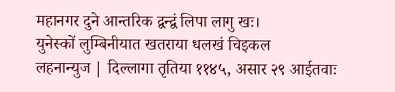महानगर दुने आन्तरिक द्वन्द्वं लिपा लागु खः।
युनेस्कों लुम्बिनीयात खतराया धलखं चिइकल
लहनान्युज | दिल्लागा तृतिया ११४५, असार २९ आईतवाः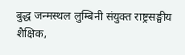बुद्ध जन्मस्थल लुम्बिनी संयुक्त राष्ट्रसङ्घीय शैक्षिक,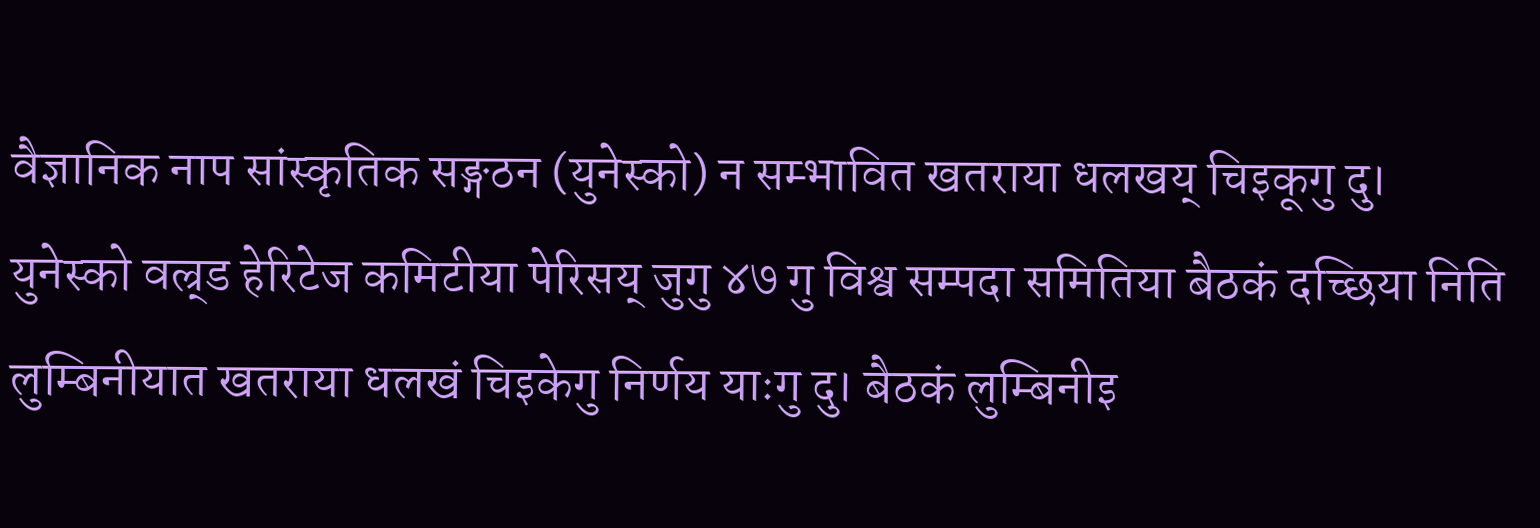वैज्ञानिक नाप सांस्कृतिक सङ्गठन (युनेस्को) न सम्भावित खतराया धलखय् चिइकूगु दु।
युनेस्को वल्र्ड हेरिटेज कमिटीया पेरिसय् जुगु ४७ गु विश्व सम्पदा समितिया बैठकं दच्छिया निति लुम्बिनीयात खतराया धलखं चिइकेगु निर्णय याःगु दु। बैठकं लुम्बिनीइ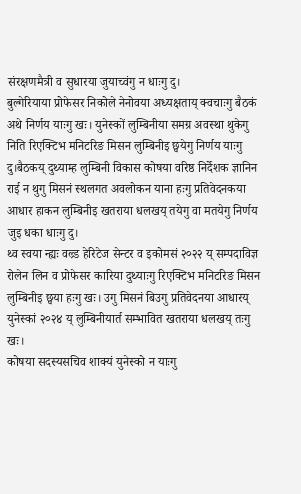संरक्षणमैत्री व सुधारया जुयाच्वंगु न धाःगु दु।
बुल्गेरियाया प्रोफेसर निकोले नेनोवया अध्यक्षताय् क्वचाःगु बैठकं अथे निर्णय याःगु खः। युनेस्कों लुम्बिनीया समग्र अवस्था थुकेगु निति रिएक्टिभ मनिटरिङ मिसन लुम्बिनीइ छ्वयेगु निर्णय याःगु दु।बैठकय् दुथ्याम्ह लुम्बिनी विकास कोषया वरिष्ठ निर्देशक ज्ञानिन राई न थुगु मिसनं स्थलगत अवलोकन याना हःगु प्रतिवेदनकया आधार हाकन लुम्बिनीइ खतराया धलखय् तयेगु वा मतयेगु निर्णय जुइ धका धाःगु दु।
थ्व स्वया न्ह्यः वल्र्ड हेरिटेज सेन्टर व इकोमसं २०२२ य् सम्पदाविज्ञ रोलेन लिन व प्रोफेसर कारिया दुथ्याःगु रिएक्टिभ मनिटरिङ मिसन लुम्बिनीइ छ्वया हःगु खः। उगु मिसनं बिउगु प्रतिवेदनया आधारय् युनेस्कां २०२४ य् लुम्बिनीयार्त सम्भावित खतराया धलखय् तःगु खः।
कोषया सदस्यसचिव शाक्यं युनेस्को न याःगु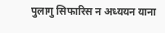पुलागु सिफारिस न अध्ययन याना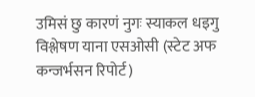उमिसं छु कारणं नुगः स्याकल धइगु विश्लेषण याना एसओसी (स्टेट अफ कन्जर्भसन रिपोर्ट)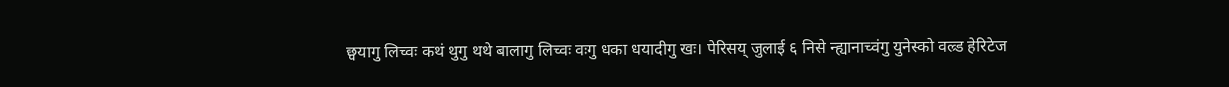छ्वयागु लिच्वः कथं थुगु थथे बालागु लिच्वः वःगु धका धयादीगु खः। पेरिसय् जुलाई ६ निसे न्ह्यानाच्वंगु युनेस्को वल्र्ड हेरिटेज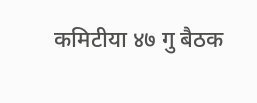कमिटीया ४७ गु बैठक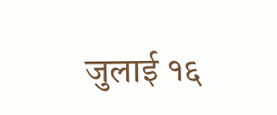जुलाई १६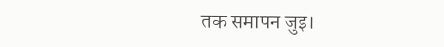तक समापन जुइ।